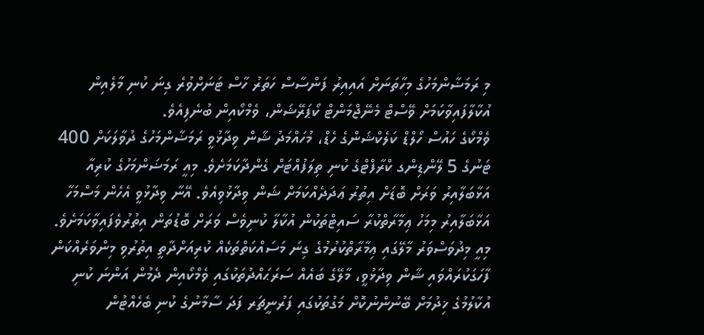މި ރަމަޟާންމަހުގެ މިހާތަނަށް އައިއިރު ފަންސާސް ހަތަރު ހާސް ޓަނަށްވުރެ ގިނަ ކުނި މާލެއިން އުކާލާފައިވާކަމަށް ވޭސްޓް މެނޭޖްމަންޓް ކޯޕަރޭޝަން، ވެމްކޯއިން ބުނެފިއެވެ.
ވެމްކޯގެ ހައުސް ހޯލްޑް ކަލެކްޝަންގެ ހެޑް، މުހައްމަދު ޝާން ވިދާޅުވީ ރަމަޟާންމަހުގެ ދުވާލަކަށް 400 ޓަނުގެ 5 ލޭންޑިންގ ކްރާފްޓްގެ ކުނި ތިލަފުއްޓަށް ގެންދާކަމަށެވެ. މިއީ ރަމަޟަންމަހުގެ ކުރިއާ އަޅާބަލާއިރު ވަރަށް ބޮޑަށް އިތުރު ޢަދަދެއްކަމަށް ޝަން ވިދާޅުވިއެވެ. އޭނާ ވިދާޅުވީ އެހެން މަސްމަހާ އަޅާބަލާއިރު މިމަހު ޢިމާރާތްކުރާ ސައިޓްތަކުން އުކާލާ ކުނިވެސް ވަރަށް ބޮޑުތަން އިތުރުވެފައިވާކަމަށެވެ. މިއީ މިދުވަސްވަރު މާލޭގައި ޢިމާރާތްކުރުމުގެ ގިނަ މަސައްކަތްތަކެއް ކުރިއަށްދާތީ އިތުރުވި މިންވަރެއްކަން ފާހަގަކުރައްވައި ޝާން ވިދާޅުވީ، މާލޭގެ ބައެއް ސަރަޙައްދުތަކުގައި ވެމްކޯއިން ދެމުން އަންނަ ކުނި އުކާލުމުގެ ޚިދުމަށް ބޭނުންނުކޮށް މަގުތަކުގައި ފަރުނީޗަރ ފަދަ ސާމާނުގެ ކުނި ބެހެއްޓުން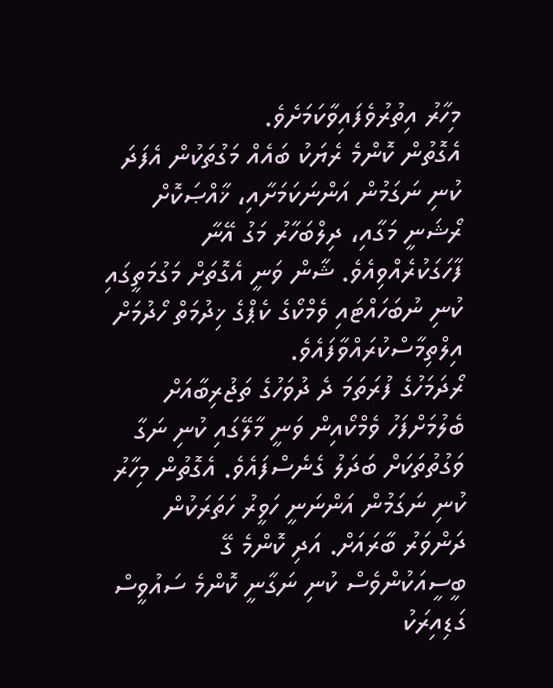މިހާރު އިތުރުވެފައިވާކަމަށެވެ.
އެގޮތުން ކޮންމެ ރެޔަކު ބައެއް މަގުތަކުން އެފަދަ ކުނި ނަގަމުން އަންނަކަމަށާއި، ޚާއްޞަކޮށް ރޯޝަނީ މަގާއި، ދިލްބަހާރު މަގު އޭނާ ފާހަގަކުރެއްވިއެވެ. ޝާން ވަނީ އެގޮތަށް މަގުމަތީގައި ކުނި ނުބަހައްޓައި ވެމްކޯގެ ކެޕްގެ ޚިދުމަތް ހޯދުމަށް އިލްތިމާސްކުރައްވާފައެވެ.
ރޯދަމަހުގެ ފުރަތަމަ ދެ ދުވަހުގެ ތަޖުރިބާއަށް ބެލުމަށްފަހު ވެމްކޯއިން ވަނީ މާލޭގައި ކުނި ނަގާ ވަގުތުތަކަށް ބަދަލު ގެނެސްފައެވެ. އެގޮތުން މިހާރު ކުނި ނަގަމުން އަންނަނީ ހަވީރު ހަތަރަކުން ދަންވަރު ބާރައަށް. އަދި ކޮންމެ ގޭ ބީސީއަކުންވެސް ކުނި ނަގާނީ ކޮންމެ ސައުވީސް ގަޑިއިރަކު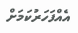އެއްފަހަރުކަމަށް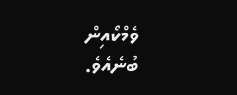ވެމްކޯއިން ބުނެއެވެ.